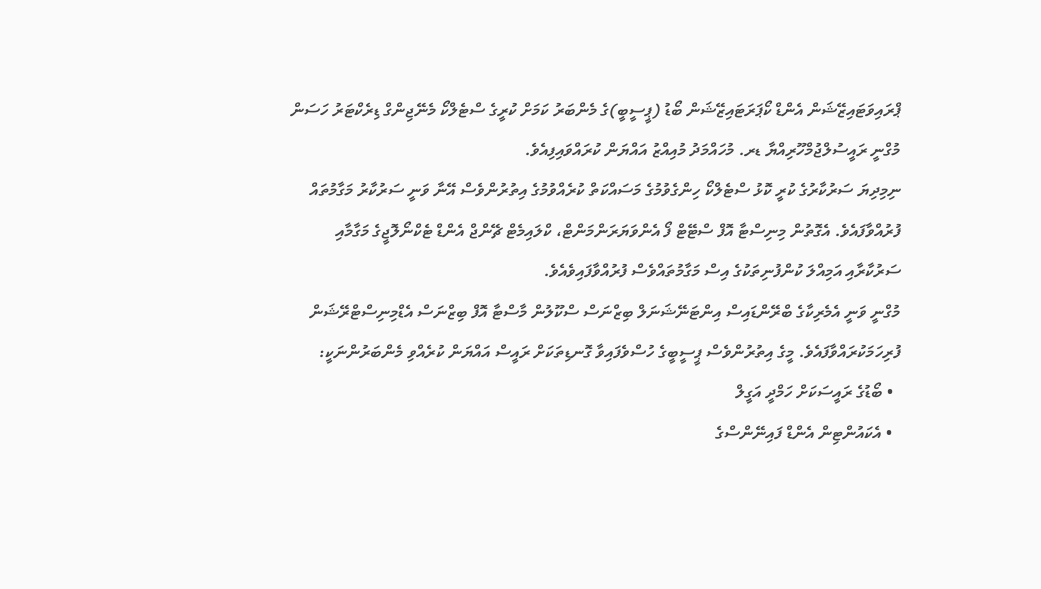ޕްރައިވަޓައިޒޭޝަން އެންޑް ކޯޕަރަޓައިޒޭޝަން ބޯޑު (ޕީސީބީ)ގެ މެންބަރު ކަމަށް ކުރީގެ ސްޓެލްކޯ މެނޭޖިންގް ޑިރެކްޓަރު ހަސަން މުގްނީ ރައީސުލްޖުމްހޫރިއްޔާ ޑރ. މުހައްމަދު މުއިއްޒު އައްޔަން ކުރައްވައިފިއެވެ.
ނިމިދިޔަ ސަރުކާރުގެ ކުރީ ކޮޅު ސްޓެލްކޯ ހިންގެވުމުގެ މަސައްކަތް ކުރެއްވުމުގެ އިތުރުންވެސް އޭނާ ވަނީ ސަރުކާރު މަގާމުތައް ފުރުއްވާފައެވެ. އެގޮތުން މިނިސްޓާ އޮފް ސްޓޭޓް ފޯ އެންވަޔަރަންމަންޓް، ކްލައިމެޓް ޗޭންޖް އެންޑް ޓެކްނޯލޮޖީގެ މަގާމާއި ސަރުކާރާއި އަމިއްލަ ކުންފުނިތަކުގެ އިސް މަގާމުތައްވެސް ފުރުއްވާފައިވެއެވެ.
މުގްނީ ވަނީ އެމެރިކާގެ ބްރޭންޑައިސް އިންޓަނޭޝަނަލް ބިޒްނަސް ސްކޫލުން މާސްޓާ އޮފް ބިޒްނަސް އެޑްމިނިސްޓްރޭޝަން ފުރިހަމަކުރައްވާފައެވެ. މީގެ އިތުރުންވެސް ޕީސީބީގެ ހުސްވެފައިވާ ގޮނޑިތަކަށް ރައީސް އައްޔަން ކުރެއްވި މެންބަރުންނަކީ:
  • ބޯޑުގެ ރައީސަކަށް ހަމްދީ އަގީލް
  • އެކައުންޓިން އެންޑް ފައިނޭންސްގެ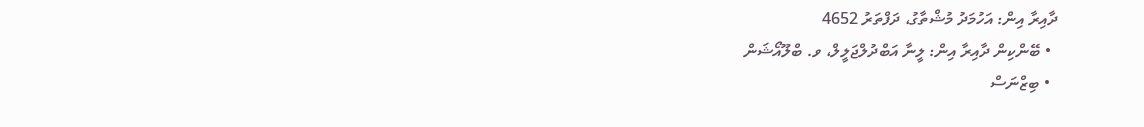ދާއިރާ އިން: އަހުމަދު މުޝްތާގު، ދަފްތަރު 4652
  • ބޭންކިން ދާއިރާ އިން: ލީނާ އަބްދުލްޖަލީލް، ވ. ބްލޫއޯޝަން
  • ބިޒްނަސް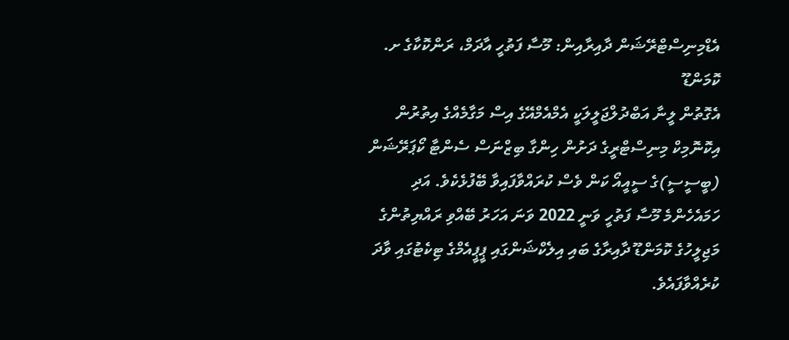އެޑްމިނިސްޓްރޭޝަން ދާއިރާއިން: މޫސާ ފަތުހީ އާދަމް، ރަންކޮކާގެ ށ. ކޮމަންޑޫ
އެގޮތުން ލީނާ އަބްދުލްޖަލީލަކީ އެމްއެމްއޭގެ އިސް މަގާމެއްގެ އިތުރުން އިކޮނޮމިކް މިނިސްޓްރީގެ ދަށުން ހިންގާ ބިޒްނަސް ސެންޓާ ކޯޕަރޭޝަން (ބީސީސީ)ގެ ސީއީއޯ ކަން ވެސް ކުރައްވާފައިވާ ބޭފުޅެކެވެ. އަދި ހަމައެހެންމެ މޫސާ ފަތުހީ ވަނީ 2022 ވަނަ އަހަރު ބޭއްވި ރައްޔިތުންގެ މަޖިލީހުގެ ކޮމަންޑޫ ދާއިރާގެ ބައި އިލެކްޝަންގައި ޕީޕީއެމްގެ ޓިކެޓުގައި ވާދަ ކުރެއްވާފައެވެ.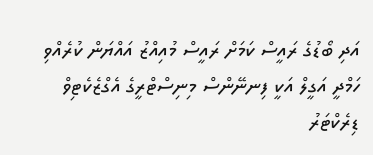އަދި ބޯޑުގެ ރައީސް ކަމަށް ރައީސް މުއިއްޒު އައްޔަން ކުރެއްވި ހަމްދީ އަގީލް އަކީ ފިނނޭންސް މިނިސްޓްރީގެ އެގްޒެކެޓިވް ޑިރެކްޓަރު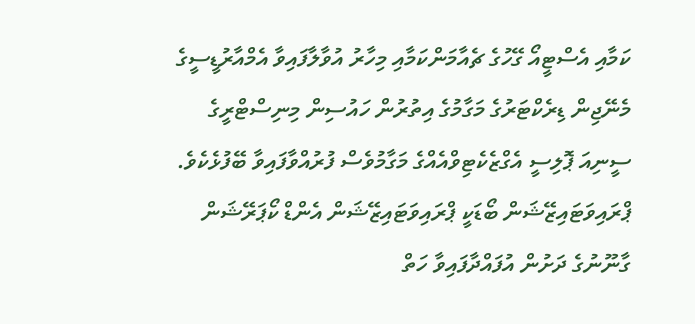ކަމާއި އެސްޓީއޯ ގޭހުގެ ޗެއާމަންކަމާއި މިހާރު އުވާލާފައިވާ އެމްއާރުޑީސީގެ މެނޭޖިން ޑިރެކްޓަރުގެ މަގާމުގެ އިތުރުން ހައުސިން މިނިސްޓްރީގެ ސީނިއަ ޕޮލިސީ އެގްޒެކެޓިވްއެއްގެ މަގާމުވެސް ފުރުއްވާފައިވާ ބޭފުޅެކެވެ.
ޕްރައިވަޓައިޒޭޝަން ބޯޑަކީ ޕްރައިވަޓައިޒޭޝަން އެންޑް ކޯޕަރޭޝަން ގާނޫނުގެ ދަށުން އުފައްދާފައިވާ ހަތް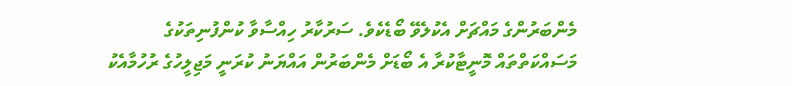މެންބަރުންގެ މައްޗަށް އެކުލެވޭ ބޯޑެކެވެ. ސަރުކާރު ހިއްސާވާ ކުންފުނިތަކުގެ މަސައްކަތްތައް މޮނީޓާކުރާ އެ ބޯޑަށް މެންބަރުން އައްޔަނު ކުރަނީ މަޖިލީހުގެ ރުހުމާއެކު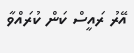އޭރު ރައީސް ކަން ކުރައްވާ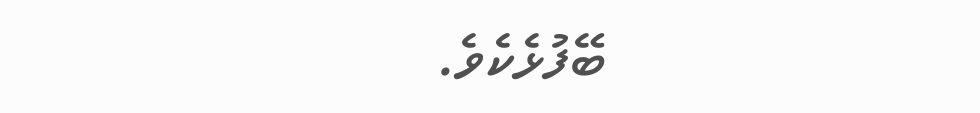ބޭފުޅެކެވެ.